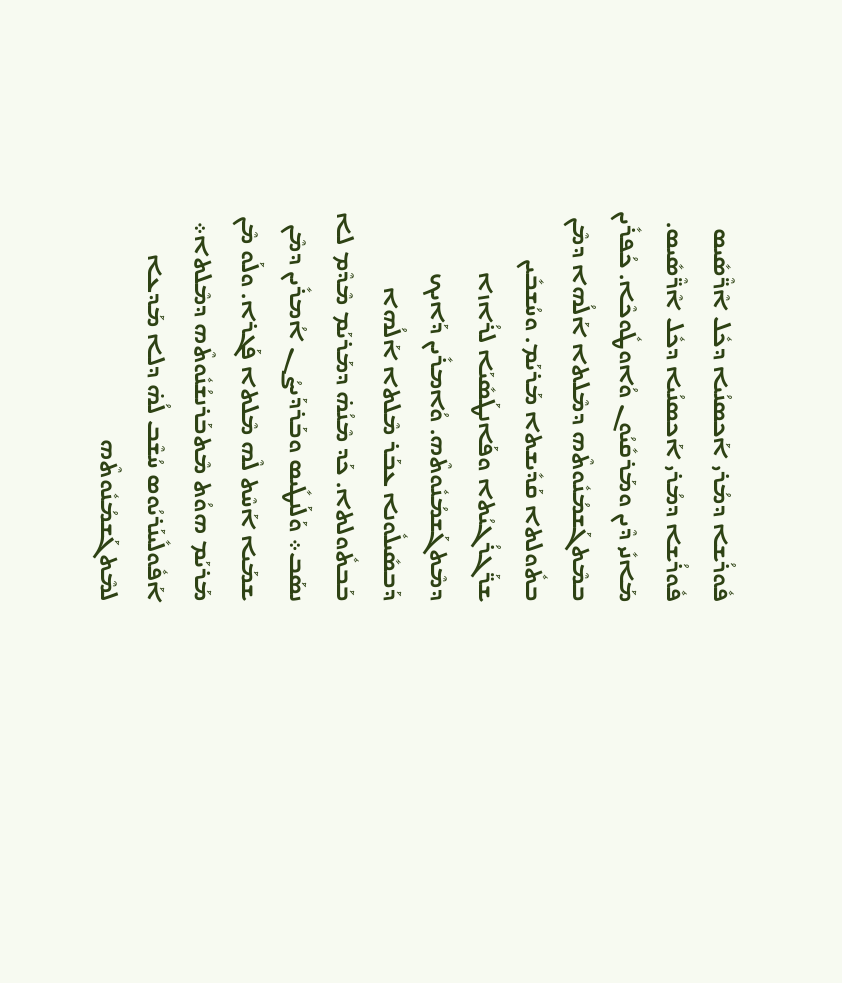ܦܽܘܪܳܫܐ ܕܡܳܪܝ ܐܰܟܣܢܳܝܐ ܕܟܽܠ ܐܶܪ̈ܶܣܺܝܣ
ܦܽܘܪܳܫܐ ܕܡܳܪܝ ܐܰܟܣܢܳܝܐ ܕܟܽܠ ܐܶܪ̈ܶܣܺܝܣ.
ܡܰܐܢܺܝ ܕܶܝܢ ܘܡܰܪܩܺܝܳܘܢ ܘܳܐܘܛܽܘܟܶܐ. ܟܳܦܪܺܝܢ ܒܡܶܬܓܰܫܡܳܢܽܘܬܶܗ ܕܡܶܠܬܐ ܐܰܠܳܗܐ ܕܡܶܢ ܒܬܽܘܠܬܐ ܩܰܕܺܝܫܬܐ ܡܰܪܝܰܡ. ܘܚܳܫܒܺܝܢ ܫܪ̈ܰܓܪܳܓܝܳܬܐ ܘܦܰܐܢܛܰܣܺܝܰܐ ܠܪܳܐܙܐ ܕܡܶܬܓܰܫܡܳܢܽܘܬܶܗ. ܘܳܐܡܪܺܝܢ ܕܰܐܝܟ ܕܰܒܣܺܝܠܽܘܢܐ ܥܒܰܪ ܡܶܠܬܐ ܐܰܠܳܗܐ ܒܰܒܬܽܘܠܬܐ. ܟܰܕ ܡܶܢܳܗ̇ ܕܡܰܪܝܰܡ ܡܶܕܶܡ ܠܐ ܢܣܰܒ܀ ܘܰܠܰܢܛܺܝܣ ܘܒܰܪܕܰܝܨܳܢ ܐܳܡܪܺܝܢ ܕܡܶܢ ܫܡܰܝܐ ܐܰܚܶܬ ܠܶܗ ܡܶܠܬܐ ܦܰܓܪܐ. ܘܠܰܘ ܡܶܢ ܡܰܪܝܰܡ ܗܘܳܬ ܡܶܬܒܰܪܢܫܳܢܽܘܬܶܗ ܕܡܶܠܬܐ܀ ܐܰܦܽܘܠܺܝܢܰܪܝܳܘܣ ܚܳܫܶܒ ܠܳܗ̇ ܕܠܐ ܡܰܕܥܐ ܠܡܶܬܓܰܫܡܳܢܽܘܬܶܗ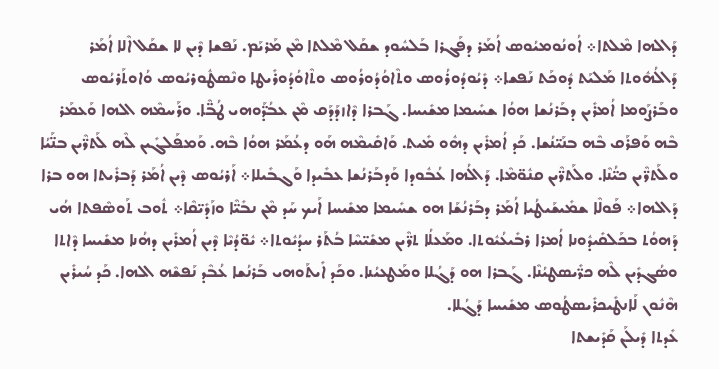ܕܰܐܠܗܐ ܡܶܠܬܐ܀ ܐܳܘܢܳܘܡܝܳܘܣ ܐܳܡܰܪ ܕܦܰܓܪܐ ܒܰܠܚܽܘܕ ܫܩܰܠ ܡܶܠܬܐ ܡܶܢ ܡܰܪܝܰܡ. ܢܰܦܫܐ ܕܶܝܢ ܠܐ ܫܩܰܠ ܐܶܠܐ ܐܳܡܰܪ ܕܰܐܠܳܗܽܘܬܐ ܡܰܠܝܰܬ ܕܽܘܟܰܬ ܢܰܦܫܐ܀ ܕܺܝܳܘܕܳܘܪܳܘܣ ܘܬܶܐܘܳܕܳܘܪܳܘܣ ܘܬܶܐܘܳܕܳܘܪܺܝܛܐ ܘܢܶܣܛܽܘܪܝܳܘܣ ܘܳܐܘܬܰܪܝܳܘܣ ܘܒܰܪܨܰܘܡܐ ܐܳܡܪܺܝܢ ܕܒܰܪܢܳܫܐ ܗܘܳܐ ܫܚܺܝܡܐ ܡܫܺܝܚܐ. ܓܰܒܪܐ ܕܶܐܙܕܰܕܰܩ ܡܶܢ ܥܒܳܕ̈ܰܘܗܝ ܛܳܒ̈ܶܐ. ܘܪܰܚܡܶܗ ܐܠܗܐ ܘܰܥܡܰܪ ܒܶܗ ܘܰܦܪܰܩ ܒܶܗ ܒܢܰܝ̈ܢܳܫܐ. ܟܰܕ ܐܳܡܪܺܝܢ ܕܗܽܘ ܡܺܝܬ. ܘܰܐܩܺܝܡܶܗ ܗܰܘ ܕܥܳܡܰܪ ܗܘܳܐ ܒܶܗ. ܘܰܡܦܰܠܓܺܝܢ ܠܶܗ ܠܰܬܪ̈ܶܝܢ ܒܢ̈ܰܝܳܐ ܘܠܰܬܪ̈ܶܝܢ ܟܝ̈ܳܢܶܐ. ܘܠܰܬܪ̈ܶܝܢ ܩܢܽܘ̈ܡܶܐ. ܕܰܐܠܳܗܐ ܥܳܒܽܘܕܐ ܘܰܕܒܰܪܢܳܫܐ ܥܒܺܝܕܐ ܘܰܓܒܺܝܠܐ܀ ܐܰܪܝܳܘܣ ܕܶܝܢ ܐܳܡܰܪ ܕܰܒܪܺܝܬܐ ܗܘ ܒܪܐ ܕܰܐܠܗܐ܀ ܦܰܘܠܶܐ ܫܡܺܝܫܰܝܛܳܝܐ ܐܳܡܰܪ ܕܒܰܪܢܳܫܰܐ ܗܘ ܫܚܺܝܡܐ ܡܫܺܝܚܐ ܐܰܝܟ ܚܰܕ ܡܶܢ ܢܒܺܝ̈ܶܐ ܘܙܰܕܺܝ̈ܩܶܐ܀ ܬܽܘܒ ܬܰܘܣܶܦܬܐ ܗܳܝ ܕܰܗܘܳܬ ܒܟܰܠܩܺܝܕܽܘܢܐ ܐܳܡܪܐ ܪܒܺܝܥܳܝܽܘܬܐ. ܘܡܰܥܠܳܐ ܬܪ̈ܶܝܢ ܡܫܺܝ̈ܚܶܐ ܒܳܬܰܪ ܚܕܳܝܽܘܬܐ܀ ܝܽܘ̈ܕܳܝܶܐ ܕܶܝܢ ܐܳܡܪܺܝܢ ܕܗܳܢܐ ܡܫܺܝܚܐ ܕܶܐܬܐ ܘܣܳܓܕܺܝܢ ܠܶܗ ܟܪ̈ܺܝܣܛܝܳܢܶܐ. ܓܰܒܪܐ ܗܘ ܕܰܓܳܠܐ ܘܡܰܛܥܝܳܢܐ. ܘܟܰܕ ܐܺܝܬܰܘܗܝ ܒܰܪܢܳܫܐ ܥܳܒܶܕ ܢܰܦܫܶܗ ܐܠܗܐ. ܟܰܕ ܚܳܝܪܺܝܢ ܗܶܢܽܘܢ ܠܰܐܢܛܺܝܟܪܺܝܣܛܳܘܣ ܡܫܺܝܚܐ ܕܰܓܳܠܐ.
ܥܺܕܬܐ ܕܺܝܠܰܢ ܩܰܕܺܝܫܬܐ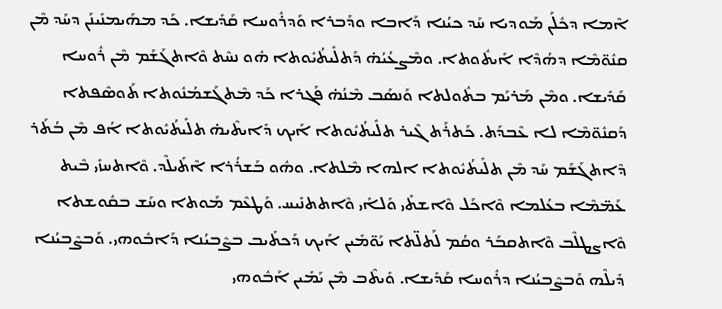ܐܶܡܐ ܕܟܽܠܰܢ ܡܰܘܕܝܐ ܚܰܕ ܟܝܳܢܐ ܕܰܐܒܐ ܘܕܰܒܪܐ ܘܰܕܪܽܘܚܐ ܩܰܕܺܝܫܐ. ܟܰܕ ܡܗܰܝܡܢܺܝܢܰܢ ܕܚܰܕ ܡܶܢ ܩܢܽܘ̈ܡܶܐ ܕܗܳܕܶܐ ܐܺܝܬܽܘܬܐ. ܘܡܶܨܥܳܝܳܗ̇ ܕܰܬܠܺܝܬܳܝܽܘܬܐ ܗܽܘ ܢܚܶܬ ܘܶܐܬܓܰܫܰܡ ܡܶܢ ܪܽܘܚܐ ܩܰܕܺܝܫܐ. ܘܡܶܢ ܡܰܪܝܰܡ ܒܬܽܘܠܬܐ ܘܰܢܣܰܒ ܡܶܢܳܗ̇ ܦܰܓܪܐ ܟܰܕ ܡܶܬܓܰܫܡܳܢܽܘܬܐ ܬܰܘܣܶܦܬܐ ܕܰܩܢܽܘ̈ܡܶܐ ܠܐ ܥܶܒܕܰܬ. ܟܰܬܪܰܬ ܓܶܝܪ ܬܠܺܝܬܳܝܽܘܬܐ ܐܰܝܟ ܕܺܐܝܬܶܝܗ̇ ܬܠܺܝܬܳܝܽܘܬܐ ܐܳܦ ܡܶܢ ܒܳܬܰܪ ܕܶܐܬܓܰܫܰܡ ܚܰܕ ܡܶܢ ܬܠܺܝܬܳܝܽܘܬܐ ܐܠܗܐ ܡܶܠܬܐ. ܘܗܽܘ ܒܰܫܪܳܪܐ ܐܶܬܺܝܠܶܕ. ܘܶܐܬܚܙܺܝ ܒܶܝܬ ܥܰܡ̈ܡܶܐ ܒܥܳܠܡܐ ܘܶܐܟܰܠ ܘܶܐܫܬܺܝ ܘܰܠܐܺܝ ܘܶܐܬܬܢܺܝܚ. ܘܰܛܥܶܡ ܡܰܘܬܐ ܘܚܰܫ ܒܩܽܘܫܬܐ ܘܶܐܨܛܠܶܒ ܘܶܐܬܩܒܰܪ ܘܩܳܡ ܠܰܬܠ̈ܬܐ ܝܰܘ̈ܡܺܝܢ ܐܰܝܟ ܕܰܟܬܺܝܒ ܒܨܶܒܝܳܢܐ ܕܰܐܒܽܘܗܝ. ܘܰܒܨܶܒܝܳܢܐ ܕܺܝܠܶܗ ܘܰܒܨܶܒܝܳܢܐ ܕܪܽܘܚܐ ܩܰܕܺܝܫܐ. ܘܺܝܬܶܒ ܡܶܢ ܝܰܡܺܝܢ ܐܰܒܽܘܗܝ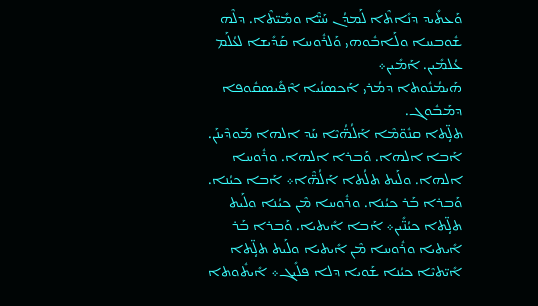ܘܰܥܬܺܝܕ ܕܢܺܐܬܶܐ ܠܰܡܕܳܢ ܚܰܝ̈ܶܐ ܘܡܺܝ̈ܬܶܐ. ܕܠܶܗ ܫܽܘܒܚܐ ܘܠܰܐܒܽܘܗܝ ܘܰܠܪܽܘܚܐ ܩܰܕܺܝܫܐ ܠܥܳܠܰܡ ܥܳܠܡܺܝܢ. ܐܰܡܺܝܢ܀
ܗܰܝܡܳܢܽܘܬܐ ܕܡܳܪܝ ܐܰܟܣܢܳܝܐ ܐܶܦܺܝܣܩܽܘܦܐ ܕܡܰܒܽܘܓ.
ܬܠܴ̈ܬܐ ܩܢܽܘ̈ܡܶܐ ܐܰܠܳܗ̈ܳܝܶܐ ܚܰܕ ܐܠܗܐ ܡܰܘܕܶܝܢܰܢ. ܐܰܒܐ ܐܠܗܐ. ܘܰܒܪܐ ܐܠܗܐ. ܘܪܽܘܚܐ ܐܠܗܐ. ܘܠܰܝܬ ܬܠܳܬܐ ܐܰܠܳܗ̈ܶܐ܀ ܐܰܒܐ ܟܝܳܢܐ. ܘܰܒܪܐ ܒܰܪ ܟܝܳܢܐ. ܘܪܽܘܚܐ ܡܶܢ ܟܝܳܢܐ ܘܠܰܝܬ ܬܠܴ̈ܬܐ ܟܝܳܢ̈ܺܝܢ܀ ܐܰܒܐ ܐܺܝܬܝܐ. ܘܰܒܪܐ ܒܰܪ ܐܺܝܬܝܐ ܘܪܽܘܚܐ ܡܶܢ ܐܺܝܬܝܐ ܘܠܰܝܬ ܬܠܴ̈ܬܐ ܐܺܝ̈ܬܝܶܐ ܟܝܳܢܐ ܫܰܘܝܐ ܕܠܐ ܦܠܺܝܓ܀ ܐܺܝܬܽܘܬܐ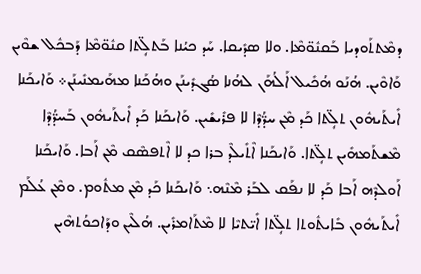ܕܡܶܬܬܰܘܕܝܐ ܒܰܩܢܽܘ̈ܡܶܐ. ܘܠܐ ܣܕܺܝܩܐ. ܚܰܕ ܟܝܳܢܐ ܒܰܬܠܴ̈ܬܐ ܩܢܽܘ̈ܡܶܐ ܕܰܒܟܽܠ ܫܘܶܝܢ ܘܰܐܘܶܝܢ. ܗܳܢܰܘ ܗܳܟܺܝܠ ܐܰܠܳܗܰܢ ܠܗܳܢܐ ܣܳܓܕܺܝܢܰܢ ܘܗܳܟܰܢܐ ܡܗܰܝܡܢܺܝܢܰܢ܀ ܘܰܐܝܟܰܢܐ ܐܺܝܬܰܝܗܽܘܢ ܬܠܴ̈ܬܐ ܟܰܕ ܡܶܢ ܚܕ̈ܳܕܶܐ ܠܐ ܦܪܺܝܫܺܝܢ. ܘܰܐܝܟܰܢܐ ܟܰܕ ܐܺܝܬܰܝܗܽܘܢ ܒܰܚܕ̈ܳܕܶܐ ܡܶܫܬܰܡܗܺܝܢ ܬܠܴ̈ܬܐ. ܘܰܐܝܟܰܢܐ ܐܶܬܺܝܠܶܕ ܒܪܐ ܟܕ ܠܐ ܐܶܬܦܣܶܩ ܡܶܢ ܐܰܒܐ. ܘܰܐܝܟܰܢܐ ܐܰܘܠܕܶܗ ܐܰܒܐ ܟܰܕ ܠܐ ܢܦܰܩ ܠܒܰܪ ܡܶܢܶܗ܆ ܘܰܐܝܟܰܢܐ ܟܰܕ ܡܶܢ ܡܬܽܘܡ. ܘܡܶܢ ܥܳܠܰܡ ܐܺܝܬܰܝܗܽܘܢ ܒܺܐܝܬܽܘܬܐ ܬܠܴ̈ܬܐ ܐܺܝ̈ܬܝܶܐ ܠܐ ܡܶܬܰܐܡܪܺܝܢ. ܗܳܠܶܝܢ ܘܕܰܐܟܘܳܬܗܶܝܢ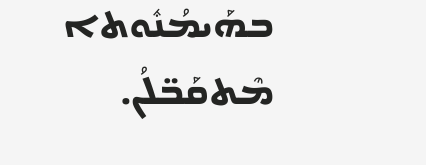ܒܗܰܝܡܳܢܽܘܬܐ ܡܶܬܩܰܒ̈ܠܳܢ.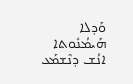ܘܰܕܠܐ ܗܰܝܡܳܢܽܘܬܐ ܐܢܳܫ ܕܢܶܫܡܰܥ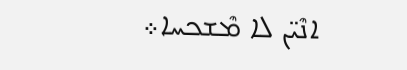ܐܢܶܝ̈ܢ ܠܐ ܡܶܫܟܚܐ܀